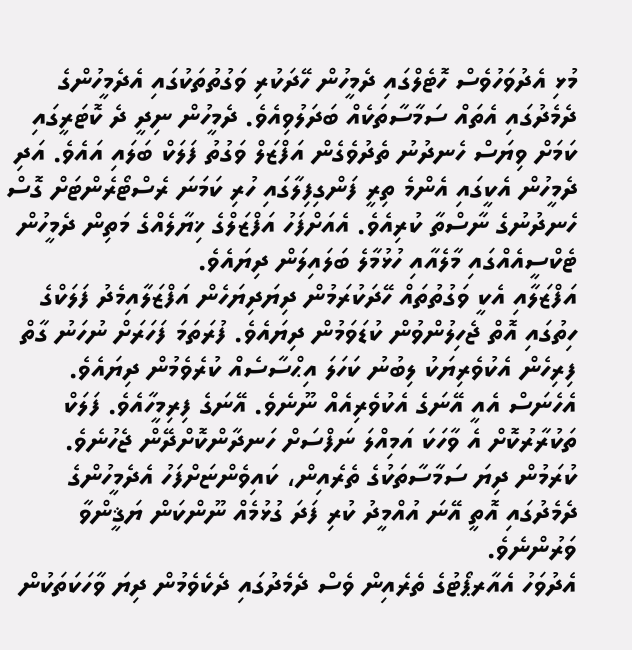މުޅި އެދުވަހުވެސް ހޮޓެލްގައި ދެމީހުން ހޭދަކުރި ވަގުތުތަކުގައި އެދެމީހުންގެ ދެމެދުގައި އެތައް ސަމާސާތަކެއް ބަދަލުވިއެވެ. ދެމީހުން ނިދީ ދެ ކޮޓަރީގައި ކަމަށް ވިޔަސް ހެނދުނު ތެދުވެގެން އަފްޒަލް ވަގުތު ފަލަކް ބަލައި އައެވެ. އަދި ދެމީހުން އެކީގައި އެންމެ ތިރީ ފަންގިފިލާގައި ހުރި ކަމަނަ ރެސްޓޯރެންޓަށް ގޮސް ހެނދުނުގެ ނާސްތާ ކުރިއެވެ. އެއަށްފަހު އަފްޒަލްގެ ޚިޔާލެއްގެ މަތިން ދެމީހުން ޓެކްސީއެއްގައި މާލެއާއި ހުޅުމާލެ ބަލައިލަން ދިޔައެވެ.
އަފްޒަލާއި އެކީ ވަގުތުތައް ހޭދަކުރަމުން ދިޔަދިޔަހެން އަފްޒަލާއިމެދު ފަލަކްގެ ހިތުގައި އޮތް ޖެހިލުންވުން ކުޑަވަމުން ދިޔައެވެ. ފުރަތަމަ ފަހަރަށް ނުހަނު ގާތް ފިރިހެން އެކުވެރިޔަކު ލިބުނު ކަހަލަ އިޙްސާސެއް ކުރެވެމުން ދިޔައެވެ. އެހެނަސް އެއީ އޭނަގެ އެކުވެރިއެއް ނޫނެވެ. އޭނަގެ ފިރިމީހާއެވެ. ފަލަކް ތަކުރާރުކޮށް އެ ވާހަކަ އަމިއްލަ ނަފްސަށް ހަނދާންކޮށްދޭން ޖެހުނެވެ. ކުރަމުން ދިޔަ ސަމާސާތަކުގެ ތެރެއިން، ކައިވެންޏަށްފަހު އެދެމީހުންގެ ދެމެދުގައި އޮތީ އޭނަ އުއްމީދު ކުރި ފަދަ ގުޅުމެއް ނޫންކަން ޔަޤީންވާ ވަރުންނެވެ.
އެދުވަހު އެއާރޕޯޓުގެ ތެރެއިން ވެސް ދެމެދުގައި ދެކެވެމުން ދިޔަ ވާހަކަތަކުން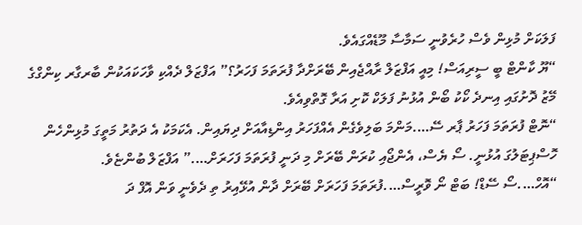ފަލަކަށް މުޅިން ވެސް ހުރެވުނީ ސަމާސާ މޫޑެއްގައެވެ.
“ޔޫ ކާންޓް ބީ ސީރިއަސް! މިއީ އަފްޒަލް ރާއްޖެއިން ބޭރަށްދާ ފުރަތަމަ ފަހަރު؟” އަފްޒަލް ދެއްކި ވާހަކައަކުން ބާރގާރ ކިންގްގެ މޭޒު ދޮށުގައި އިނދެ ކޯކު ބޯން އުޅުނު ފަލަކް ކޮށި އަރާ ގޮތްވިއެވެ.
“ނޮޓް ފުރަތަމަ ފަހަރު ޕާރ ސޭ….މަންމަ ބަލިވެގެން އެއްފަހަރު އިންޑިއާއަށް ދިޔައިން. އެކަމަކު އެ ދަތުރު މަތީގަ މުޅިންހެން ހޮސްޕިޓަލުގަ އުޅުނީ. ސޯ ޔެސް، އެންޖޯއި ކުރަން ބޭރަށް މި ދަނީ ފުރަތަމަ ފަހަރަށް….” އަފްޒަލް ބުންޏެވެ.
“އޮހް….ސޯ ސޭޑް! ބަޓް ނޯ ވޮރީސް….ފުރަތަމަ ފަހަރަށް ބޭރަށް ދާން އުޅޭއިރު ތި ދެވެނީ ވަން އޮފް ދަ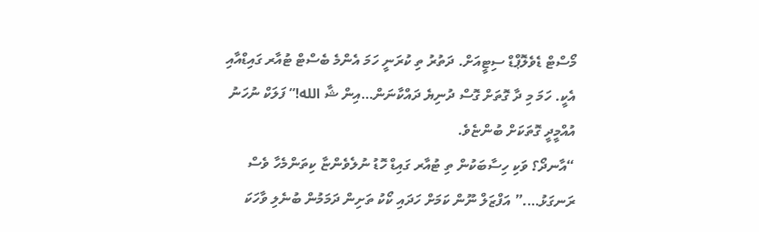މޯސްޓް ޑެވެލޮޕްޑް ސިޓީއަށް. ދަތުރު ތި ކުރަނީ ހަމަ އެންމެ ބެސްޓް ޓުއާރ ގައިޑްއާއި އެކީ. ހަމަ މި ދާ ގޮތަށް ގޮސް ދުނިޔެ ދައްކާނަން…އިން ޝާ الله!” ފަލަކް ނުހަނު އުއްމީދީ ގޮތަކަށް ބުންޏެވެ.
“އާނދޯ؟ ވަކި ހިސާބަކުން ތި ޓުއާރ ގައިޑް ހޮޑު ނުލެވެންޏާ ކިތަންމެހާ ވެސް ރަނގަޅު….” އަފްޒަލް ނޫން ކަމަށް ހަދައި ކޯކު ތަށިން ދަމަމުން ބުނެލި ވާހަކަ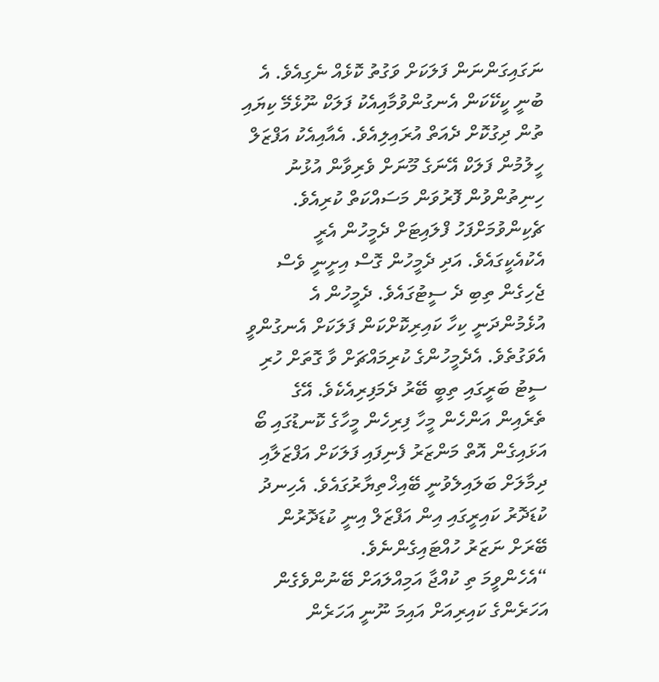ނަގައިގަންނަން ފަލަކަށް ވަގުތު ކޮޅެއް ނެގިއެވެ. އެ ބުނީ ކީކޭކަން އެނގުންވުމާއިއެކު ފަލަކް ނޫޅެމޭ ކިޔައި ތުން ދިގުކޮށް ދެއަތް އުރައިލިއެވެ. އެއާއިއެކު އަފްޒަލް ހީލުމުން ފަލަކް އޭނަގެ މޫނަށް ވެރިވާން އުޅުނު ހިނިތުންވުން ފޮރުވަން މަސައްކަތް ކުރިއެވެ.
ޗެކިންވުމަށްފަހު ފްލައިޓަށް ދެމީހުން އެރީ އެކުއެކީގައެވެ. އަދި ދެމީހުން ގޮސް އިށީނީ ވެސް ޖެހިގެން ތިބި ދެ ސީޓުގައެވެ. ދެމީހުން އެ އުޅެމުންދަނީ ކިހާ ކައިރިކޮށްކަން ފަލަކަށް އެނގުންވީ އެވަގުތެވެ. އެދެމީހުންގެ ކުރިމައްޗަށް ވާ ގޮތަށް ހުރި ސީޓު ބަރީގައި ތިބީ ބޭރު ދެމަފިރިއެކެވެ. އޭގެ ތެރެއިން އަންހެން މީހާ ފިރިހެން މީހާގެ ކޮނޑުގައި ބޯ އަޅައިގެން އޮތް މަންޒަރު ފެނިފައި ފަލަކަށް އަފްޒަލާއި ދިމާލަށް ބަލައިލެވުނީ ބޭއިޚްތިޔާރުގައެވެ. އެހިނދު ކުޑަދޮރު ކައިރީގައި އިން އަފްޒަލް އިނީ ކުޑަދޮރުން ބޭރަށް ނަޒަރު ހުއްޓައިގެންނެވެ.
“އެހެންވީމަ ތި ކުއްޖާ އަމިއްލައަށް ބޭނުންވެގެން އަހަރެންގެ ކައިރިއަށް އައިމަ ނޫނީ އަހަރެން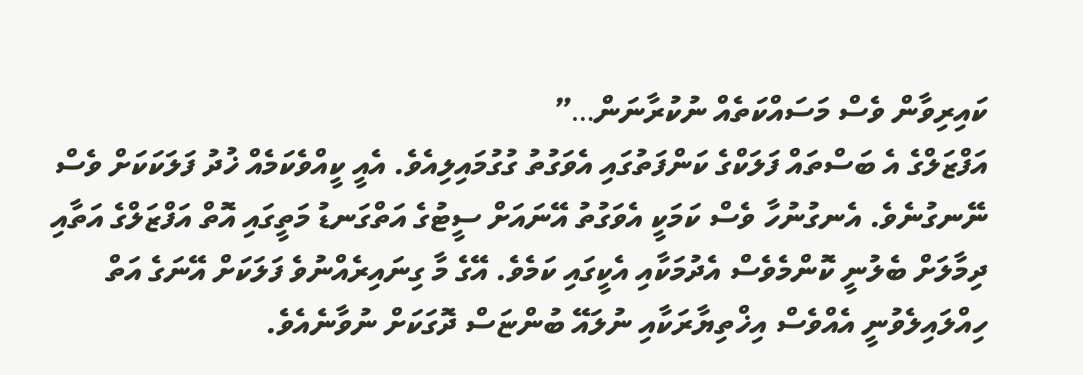ކައިރިވާން ވެސް މަސައްކަތެއް ނުކުރާނަން…”
އަފްޒަލްގެ އެ ބަސްތައް ފަލަކްގެ ކަންފަތުގައި އެވަގުތު ގުގުމައިލިއެވެ. އެއީ ކީއްވެކަމެއް ޚުދު ފަލަކަކަށް ވެސް ނޭނގުނެވެ. އެނގުނުހާ ވެސް ކަމަކީ އެވަގުތު އޭނައަށް ސީޓުގެ އަތްގަނޑު މަތީގައި އޮތް އަފްޒަލްގެ އަތާއި ދިމާލަށް ބެލުނީ ކޮންމެވެސް އެދުމަކާއި އެކީގައި ކަމެވެ. އޭގެ މާ ގިނައިރެއްނުވެ ފަލަކަށް އޭނަގެ އަތް ހިއްލައިލެވުނީ އެއްވެސް އިޚްތިޔާރަކާއި ނުލައޭ ބުންޏަސް ދޮގަކަށް ނުވާނެއެވެ.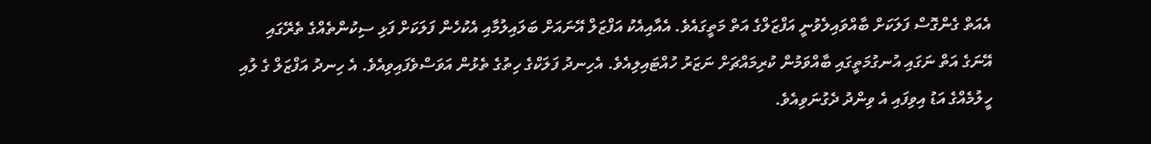އެއަތް ގެންގޮސް ފަލަކަށް ބާއްވައިލެވުނީ އަފްޒަލްގެ އަތް މަތީގައެވެ. އެއާއިއެކު އަފްޒަލް އޭނައަށް ބަލައިލުމާއި އެކުހެން ފަލަކަށް ފަޅި ސިކުންތެއްގެ ތެރޭގައި އޭނަގެ އަތް ނަގައި އުނގުމަތީގައި ބާއްވަމުން ކުރިމައްޗަށް ނަޒަރު ހުއްޓައިލިއެވެ. އެހިނދު ފަލަކްގެ ހިތުގެ ތެޅުން އަވަސްވެފައިވިއެވެ. އެ ހިނދު އަފްޒަލް ގެ ލުއި ހީލުމެއްގެ އަޑު އިވިފައި އެ ވިންދު ދެގުނަވިއެވެ.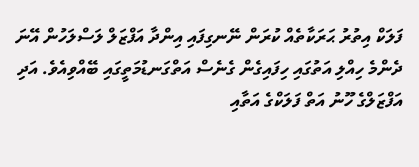ފަލަކް އިތުރު ޙަރަކާތެއް ކުރަން ނޭނގިފައި އިންދާ އަފްޒަލް ލަސްލަހުން އޭނަ ދެންމެ ހިއްލި އަތުގައި ހިފައިގެން ގެނެސް އަތްގަނޑުމަތީގައި ބޭއްވިއެވެ. އަދި އަފްޒަލްގެ ހޫނު އަތް ފަލަކްގެ އަތާއި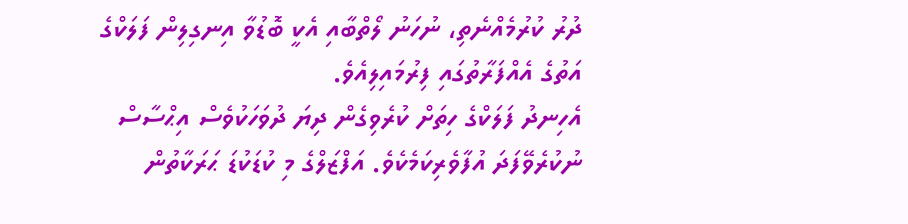ދުރު ކުރުމެއްނެތި، ނުހަނު ލޯތްބާއި އެކީ ބޮޑުވާ އިނގިލިން ފަލަކްގެ އަތުގެ އެއްފަރާތުގައި ފިރުމައިލިއެވެ.
އެހިނދު ފަލަކްގެ ހިތަށް ކުރެވިގެން ދިޔަ ދުވަހަކުވެސް އިޙްސާސް ނުކުރެވޭފަދަ އުފާވެރިކަމެކެވެ. އަފްޒަލްގެ މި ކުޑަކުޑަ ޙަރަކާތުން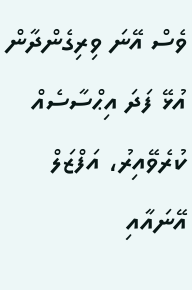ވެސް އޭނަ ވިރިގެންދާން އުޅޭ ފަދަ އިޙްސާސެއް ކުރެވޭއިރު، އަފްޒަލް އޭނައާއި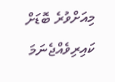މިއަށްވުރެ ބޮޑަށް ކައިރިވެއްޖެނަމަ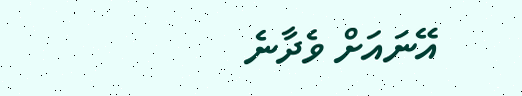އޭނައަށް ވެދާނެ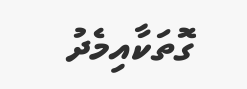ގޮތަކާއިމެދު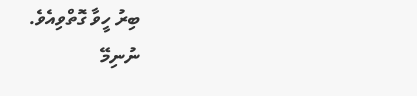ބިރު ހީވާ ގޮތްވިއެވެ.
ނުނިމޭ